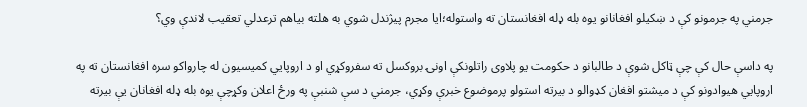جرمني په جرمونو کې د ښکیلو افغانانو یوه بله ډله افغانستان ته واستوله؛ایا مجرم پیژندل شوي به هلته بیاهم ترعدلي تعقیب لاندې وي؟

په داسې حال کې چې ټاکل شوې د طالبانو د حکومت یو پلاوی راتلونکې اونۍ بروکسل ته سفروکړي او د اروپایي کمیسیون له چارواکو سره افغانستان ته په اروپایي هیوادونو کې د میشتو افغان کډوالو د بیرته استولو پرموضوع خبرې وکړي، جرمني د سې شنبې په ورځ اعلان وکړچې یوه بله ډله افغانان یې بیرته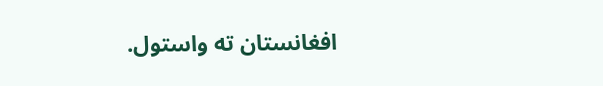افغانستان ته واستول.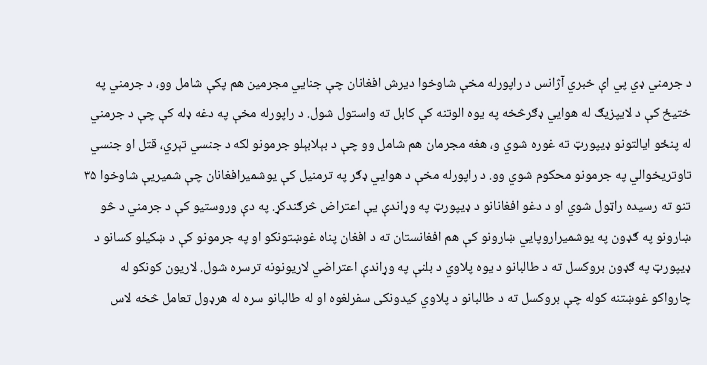د جرمني ډي پي اې خبري آژانس د راپورله مخې شاوخوا دیرش افغانان چې جنایي مجرمین هم پکې شامل وو، د جرمني په ختیځ کې د لایپزیګ له هوایي ډګرڅخه په یوه الوتنه کې کابل ته واستول شول. د راپورله مخې په دغه ډله کې چې د جرمني له پنځو ایالتونو ډیپورټ ته غوره شوي و، هغه مجرمان هم شامل وو چې د بېلابېلو جرمونو لکه د جنسي تېري، قتل او جنسي تاوتریخوالي په جرمونو محکوم شوي وو. د راپورله مخې د هوایي ډګر په ترمنیل کې یوشمیرافغانان چې شمیریې شاوخوا ۳۵ تنو ته رسیده راټول شوي او د دغو افغانانو د ډیپورټ په وړاندې یې اعتراض څرګندکړ. په دې وروستیو کې د جرمني د څو ښارونو په ګډون په یوشمیراروپايي ښارونو کې هم افغانستان ته د افغان پناه غوښتونکو او په جرمونو کې د ښکیلو کسانو د ډیپورټ په ګډون بروکسل ته د طالبانو د یوه پلاوي د بلنې په وړاندې اعتراضي لاریونونه ترسره شول. لاریون کونکو له چارواکو غوښتنه کوله چې بروکسل ته د طالبانو د پلاوي کیدونکی سفرلغوه او له طالبانو سره له هرډول تعامل څخه لاس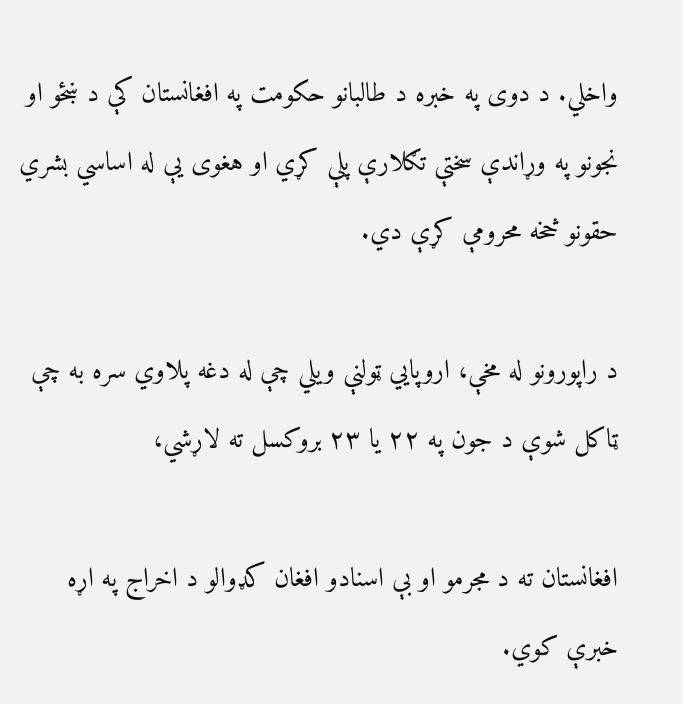واخلي. د دوی په خبره د طالبانو حکومت په افغانستان کې د ښځو او نجونو په وړاندې سختې تګلارې پلې کړي او هغوی یې له اساسي بشري حقونو څخه محرومې کړې دي.

د راپورونو له مخې، اروپايي ټولنې ویلي چې له دغه پلاوي سره به چې ټاکل شوې د جون په ۲۲ یا ۲۳ بروکسل ته لاړشي،

افغانستان ته د مجرمو او بې اسنادو افغان کډوالو د اخراج په اړه خبرې کوي.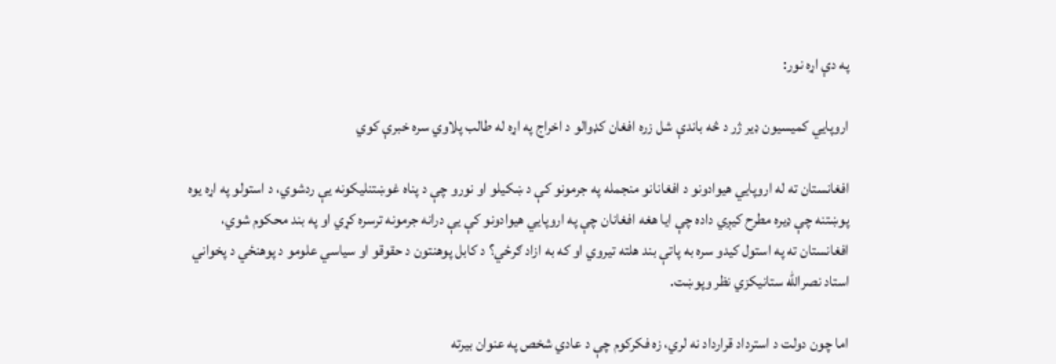په دې اړه نور:

اروپايي کمیسیون ډیر ژر د څه باندې شل زره افغان کډوالو د اخراج په اړه له طالب پلاوي سره خبرې کوي

افغانستان ته له اروپایي هیوادونو د افغانانو منجمله په جرمونو کې د ښکیلو او نورو چې د پناه غوښتنلیکونه یې ردشوي، د استولو په اړه یوه پوښتنه چې ډیره مطرح کیږي داده چې ایا هغه افغانان چې په اروپایي هیوادونو کې یې درانه جرمونه ترسره کړي او په بند محکوم شوي، افغانستان ته په استول کیدو سره به پاتې بند هلته تیروي او که به ازاد ګرځي؟ د کابل پوهنتون د حقوقو او سیاسي علومو د پوهنځي د پخواني استاد نصرالله ستانیکزي نظر وپوښت.

اما چون دولت د استرداد قرارداد نه لري، زه فکرکوم چې د عادي شخص په عنوان بیرته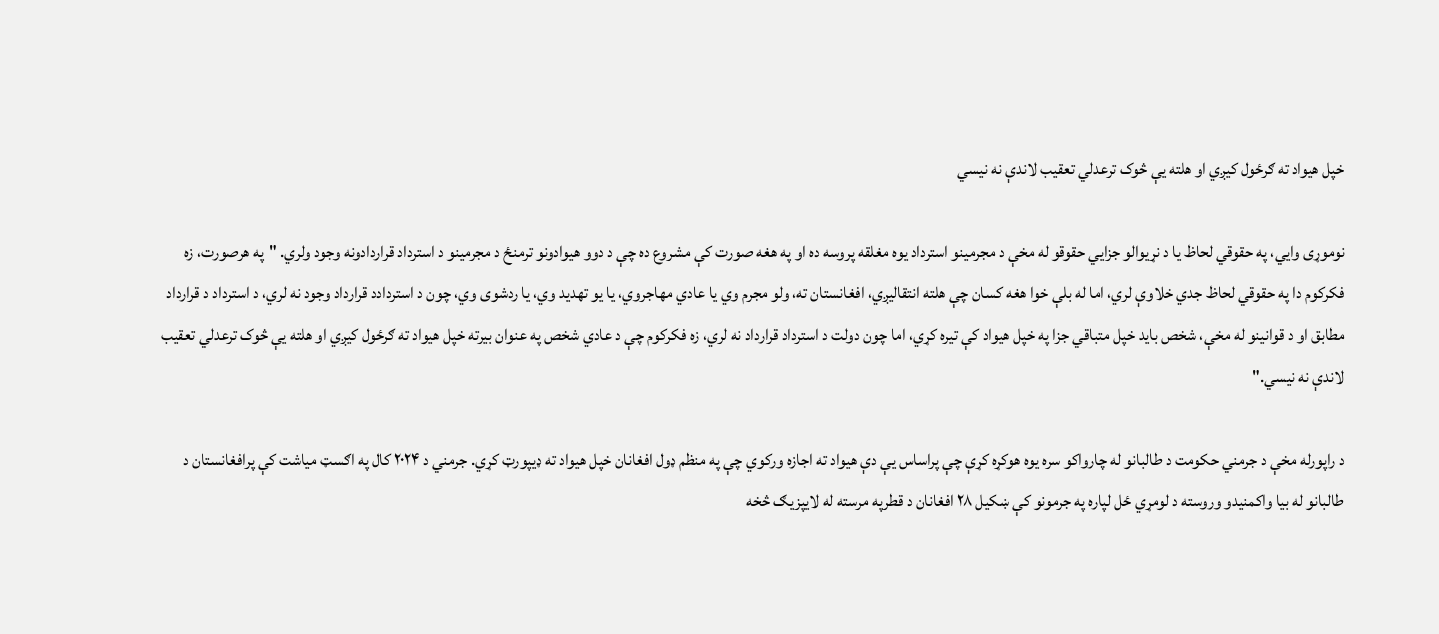خپل هیواد ته ګرځول کیږي او هلته یې څوک ترعدلي تعقیب لاندې نه نیسي

نوموړی وایي، په حقوقي لحاظ یا د نړیوالو جزایي حقوقو له مخې د مجرمینو استرداد یوه مغلقه پروسه ده او په هغه صورت کې مشروع ده چې د دوو هیوادونو ترمنځ د مجرمینو د استرداد قراردادونه وجود ولري. "په هرصورت، زه فکرکوم دا په حقوقي لحاظ جدي خلاوې لري، اما له بلې خوا هغه کسان چې هلته انتقالیږي، افغانستان ته، ولو مجرم وي یا عادي مهاجروي، یا یو تهدید وي، یا ردشوی وي، چون د استردادد قرارداد وجود نه لري، د استرداد د قرارداد مطابق او د قوانینو له مخې، شخص باید خپل متباقي جزا په خپل هیواد کې تیره کړي، اما چون دولت د استرداد قرارداد نه لري، زه فکرکوم چې د عادي شخص په عنوان بیرته خپل هیواد ته ګرځول کیږي او هلته یې څوک ترعدلي تعقیب لاندې نه نیسي."

د راپورله مخې د جرمني حکومت د طالبانو له چارواکو سره یوه هوکړه کړې چې پراساس یې دې هیواد ته اجازه ورکوي چې په منظم ډول افغانان خپل هیواد ته ډیپورټ کړي. جرمني د ۲۰۲۴ کال په اګسټ میاشت کې پرافغانستان د طالبانو له بیا واکمنیدو وروسته د لومړي ځل لپاره په جرمونو کې ښکیل ۲۸ افغانان د قطرپه مرسته له لایپزیګ څخه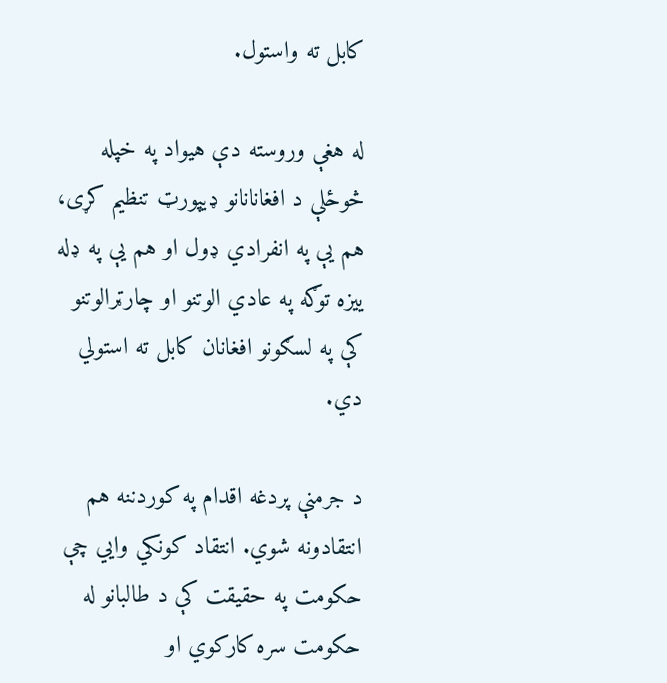کابل ته واستول.

له هغې وروسته دې هیواد په خپله څوځلې د افغانانانو ډیپورټ تنظیم کړی، هم یې په انفرادي ډول او هم یې په ډله ییزه توګه په عادي الوتنو او چارټرالوتنو کې په لسګونو افغانان کابل ته استولي دي.

د جرمنې پردغه اقدام په کوردننه هم انتقادونه شوي. انتقاد کونکي وایي چې حکومت په حقیقت کې د طالبانو له حکومت سره کارکوي او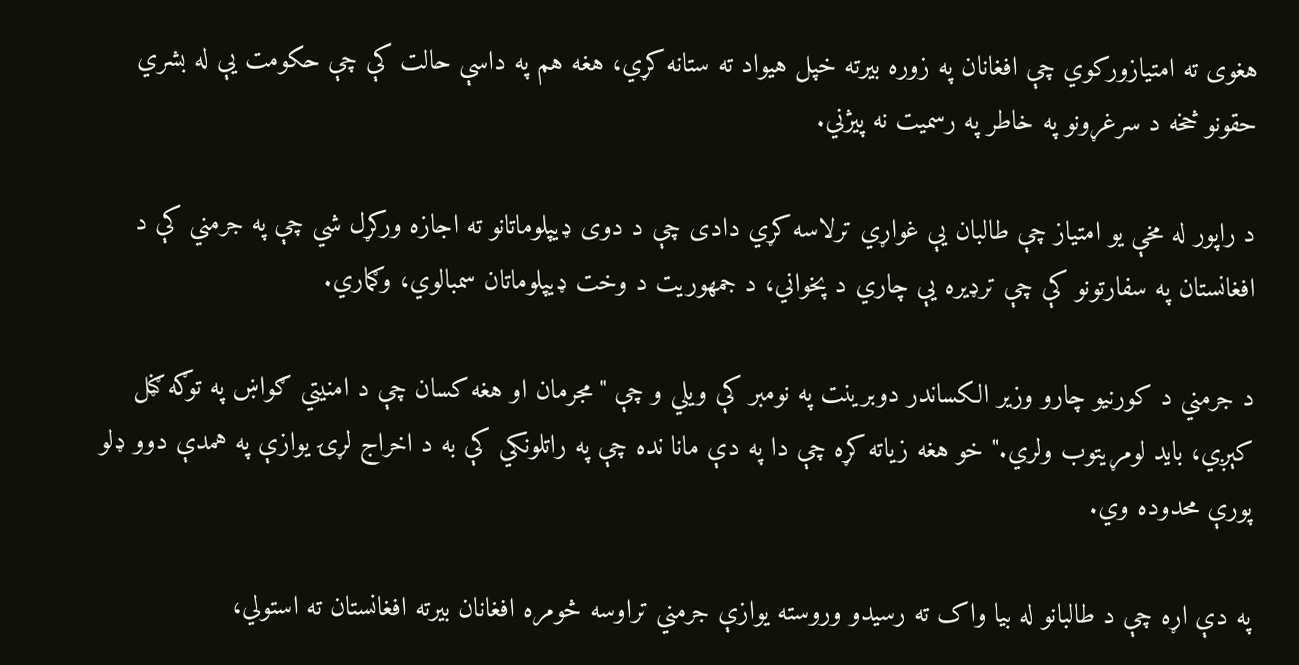هغوی ته امتیازورکوي چې افغانان په زوره بیرته خپل هیواد ته ستانه کړي، هغه هم په داسې حالت کې چې حکومت یې له بشري حقونو څخه د سرغړونو په خاطر په رسمیت نه پیژني.

د راپور له مخې یو امتیاز چې طالبان یې غواړي ترلاسه کړي دادی چې د دوی ډیپلوماتانو ته اجازه ورکړل شي چې په جرمني کې د افغانستان په سفارتونو کې چې ترډیره یې چاري د پخواني، د جمهوریت د وخت ډیپلوماتان سمبالوي، وګماري.

د جرمني د کورنیو چارو وزیر الکساندر دوبرينت په نومبر کې ویلي و چې "مجرمان او هغه کسان چې د امنیتي ګواښ په توګه ګڼل کېږي، باید لومړیتوب ولري." خو هغه زیاته کړه چې دا په دې مانا نده چې په راتلونکي کې به د اخراج لړۍ یوازې په همدې دوو ډلو پورې محدوده وي.

په دې اړه چې د طالبانو له بیا واک ته رسیدو وروسته یوازې جرمني تراوسه څومره افغانان بیرته افغانستان ته استولي،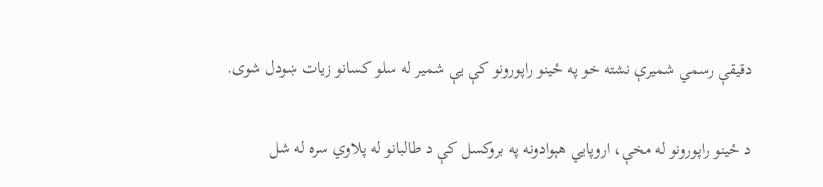دقیقې رسمي شمیرې نشته خو په ځینو راپورونو کې یې شمیر له سلو کسانو زیات ښودل شوی.

د ځینو راپورونو له مخې، اروپایي هېوادونه په بروکسل کې د طالبانو له پلاوي سره له شل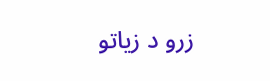زرو د زیاتو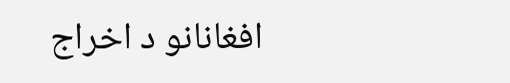افغانانو د اخراج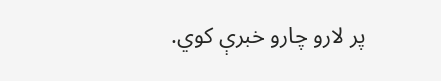پر لارو چارو خبرې کوي.